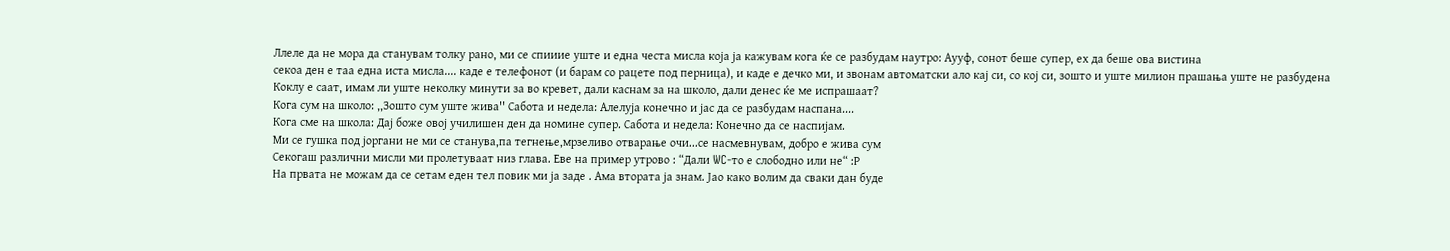Ллеле да не мора да станувам толку рано, ми се спииие уште и една честа мисла која ја кажувам кога ќе се разбудам наутро: Аууф, сонот беше супер, ех да беше ова вистина
секоа ден е таа една иста мисла.... каде е телефонот (и барам со рацете под перница), и каде е дечко ми, и звонам автоматски ало кај си, со кој си, зошто и уште милион прашања уште не разбудена
Коклу е саат, имам ли уште неколку минути за во кревет, дали каснам за на школо, дали денес ќе ме испрашаат?
Кога сум на школо: ,,Зошто сум уште жива'' Сабота и недела: Алелуја конечно и јас да се разбудам наспана....
Кога сме на школа: Дај боже овој училишен ден да номине супер. Сабота и недела: Конечно да се наспијам.
Ми се гушка под јоргани не ми се станува,па тегнење,мрзеливо отварање очи...се насмевнувам, добро е жива сум
Секогаш различни мисли ми пролетуваат низ глава. Еве на пример утрово : “Дали WC-то е слободно или не“ :Р
На првата не можам да се сетам еден тел повик ми ја заде . Ама втората ја знам. Јао како волим да сваки дан буде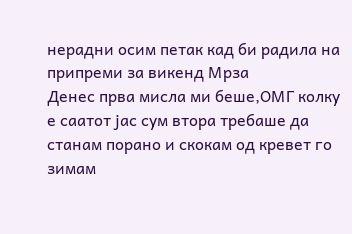нерадни осим петак кад би радила на припреми за викенд Мрза
Денес прва мисла ми беше,ОМГ колку е саатот јас сум втора требаше да станам порано и скокам од кревет го зимам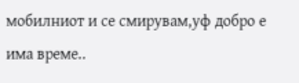мобилниот и се смирувам,уф добро е има време..